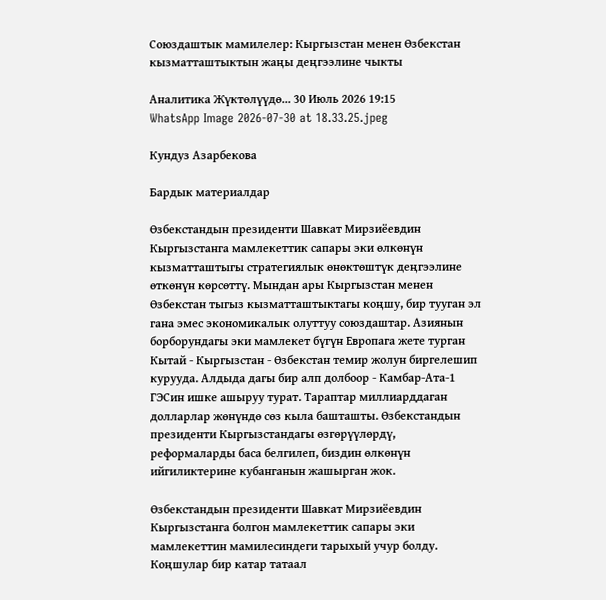Союздаштык мамилелер: Кыргызстан менен Өзбекстан кызматташтыктын жаңы деңгээлине чыкты

Аналитика Жүктөлүүдө... 30 Июль 2026 19:15
WhatsApp Image 2026-07-30 at 18.33.25.jpeg

Кундуз Азарбекова

Бардык материалдар

Өзбекстандын президенти Шавкат Мирзиёевдин Кыргызстанга мамлекеттик сапары эки өлкөнүн кызматташтыгы стратегиялык өнөктөштүк деңгээлине өткөнүн көрсөттү. Мындан ары Кыргызстан менен Өзбекстан тыгыз кызматташтыктагы коңшу, бир тууган эл гана эмес экономикалык олуттуу союздаштар. Азиянын борборундагы эки мамлекет бүгүн Европага жете турган Кытай - Кыргызстан - Өзбекстан темир жолун биргелешип курууда. Алдыда дагы бир алп долбоор - Камбар-Ата-1 ГЭСин ишке ашыруу турат. Тараптар миллиарддаган долларлар жөнүндө сөз кыла башташты. Өзбекстандын президенти Кыргызстандагы өзгөрүүлөрдү, реформаларды баса белгилеп, биздин өлкөнүн ийгиликтерине кубанганын жашырган жок.

Өзбекстандын президенти Шавкат Мирзиёевдин Кыргызстанга болгон мамлекеттик сапары эки мамлекеттин мамилесиндеги тарыхый учур болду. Коңшулар бир катар татаал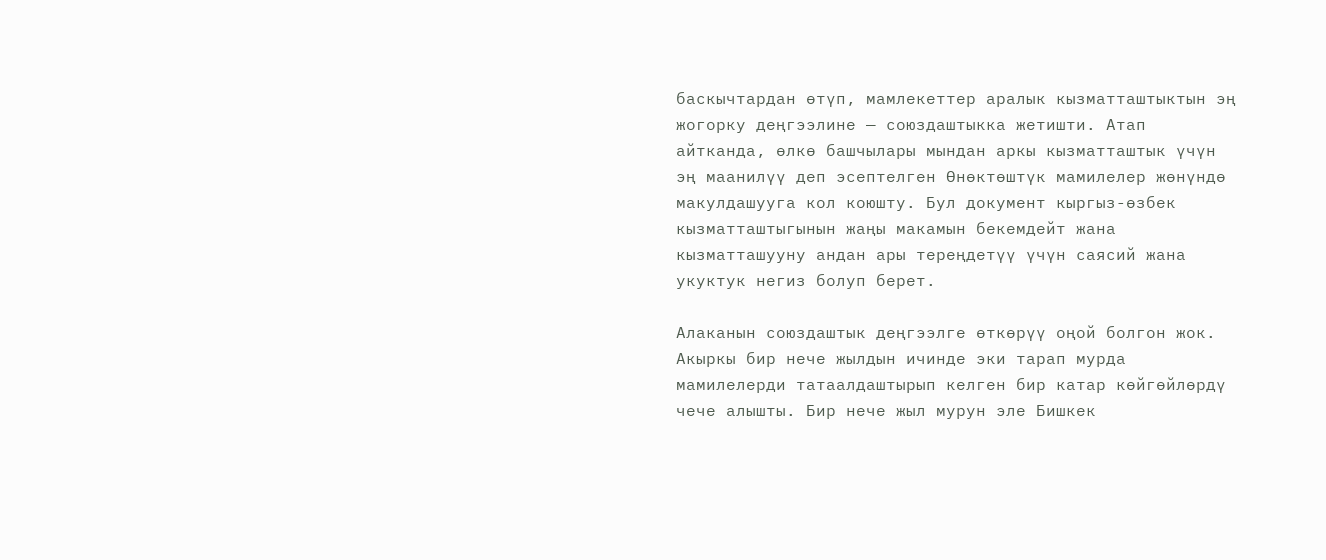баскычтардан өтүп, мамлекеттер аралык кызматташтыктын эң жогорку деңгээлине — союздаштыкка жетишти. Атап айтканда, өлкө башчылары мындан аркы кызматташтык үчүн эң маанилүү деп эсептелген Өнөктөштүк мамилелер жөнүндө макулдашууга кол коюшту. Бул документ кыргыз-өзбек кызматташтыгынын жаңы макамын бекемдейт жана кызматташууну андан ары тереңдетүү үчүн саясий жана укуктук негиз болуп берет.

Алаканын союздаштык деңгээлге өткөрүү оңой болгон жок. Акыркы бир нече жылдын ичинде эки тарап мурда мамилелерди татаалдаштырып келген бир катар көйгөйлөрдү чече алышты. Бир нече жыл мурун эле Бишкек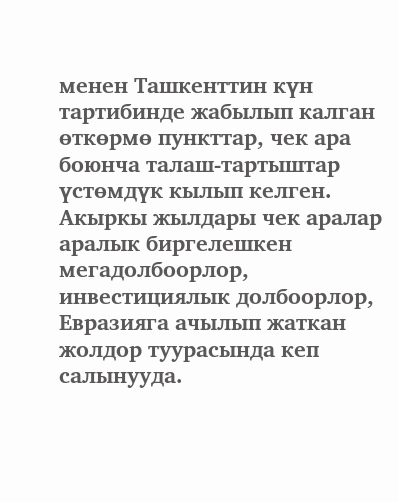менен Ташкенттин күн тартибинде жабылып калган өткөрмө пункттар, чек ара боюнча талаш-тартыштар үстөмдүк кылып келген. Акыркы жылдары чек аралар аралык биргелешкен мегадолбоорлор, инвестициялык долбоорлор, Евразияга ачылып жаткан жолдор туурасында кеп салынууда.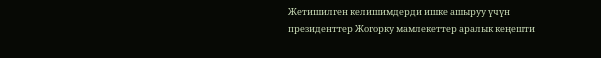Жетишилген келишимдерди ишке ашыруу үчүн президенттер Жогорку мамлекеттер аралык кеңешти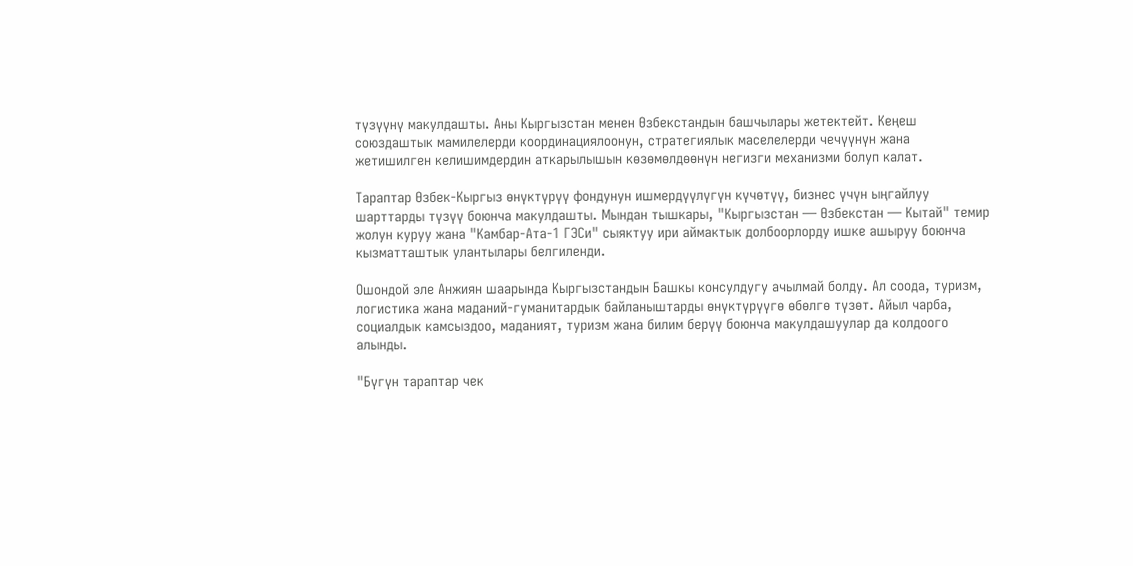түзүүнү макулдашты. Аны Кыргызстан менен Өзбекстандын башчылары жетектейт. Кеңеш союздаштык мамилелерди координациялоонун, стратегиялык маселелерди чечүүнүн жана жетишилген келишимдердин аткарылышын көзөмөлдөөнүн негизги механизми болуп калат.

Тараптар Өзбек-Кыргыз өнүктүрүү фондунун ишмердүүлүгүн күчөтүү, бизнес үчүн ыңгайлуу шарттарды түзүү боюнча макулдашты. Мындан тышкары, "Кыргызстан — Өзбекстан — Кытай" темир жолун куруу жана "Камбар-Ата-1 ГЭСи" сыяктуу ири аймактык долбоорлорду ишке ашыруу боюнча кызматташтык улантылары белгиленди.

Ошондой эле Анжиян шаарында Кыргызстандын Башкы консулдугу ачылмай болду. Ал соода, туризм, логистика жана маданий-гуманитардык байланыштарды өнүктүрүүгө өбөлгө түзөт. Айыл чарба, социалдык камсыздоо, маданият, туризм жана билим берүү боюнча макулдашуулар да колдоого алынды.

"Бүгүн тараптар чек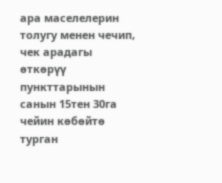ара маселелерин толугу менен чечип, чек арадагы өткөрүү пункттарынын санын 15тен 30га чейин көбөйтө турган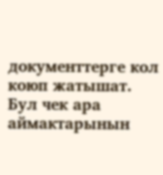документтерге кол коюп жатышат. Бул чек ара аймактарынын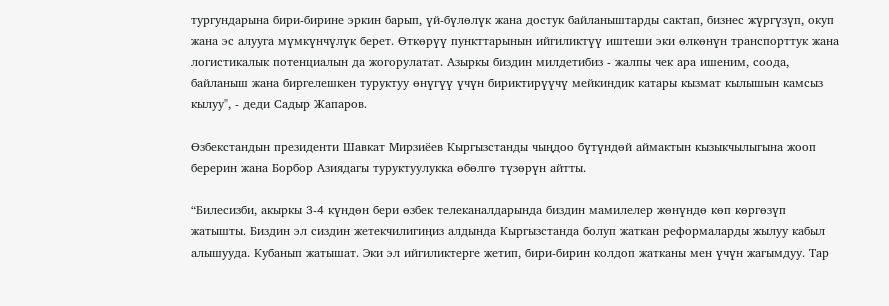тургундарына бири-бирине эркин барып, үй-бүлөлүк жана достук байланыштарды сактап, бизнес жүргүзүп, окуп жана эс алууга мүмкүнчүлүк берет. Өткөрүү пункттарынын ийгиликтүү иштеши эки өлкөнүн транспорттук жана логистикалык потенциалын да жогорулатат. Азыркы биздин милдетибиз - жалпы чек ара ишеним, соода, байланыш жана биргелешкен туруктуу өнүгүү үчүн бириктирүүчү мейкиндик катары кызмат кылышын камсыз кылуу", - деди Садыр Жапаров.

Өзбекстандын президенти Шавкат Мирзиёев Кыргызстанды чыңдоо бүтүндөй аймактын кызыкчылыгына жооп берерин жана Борбор Азиядагы туруктуулукка өбөлгө түзөрүн айтты.

“Билесизби, акыркы 3-4 күндөн бери өзбек телеканалдарында биздин мамилелер жөнүндө көп көргөзүп жатышты. Биздин эл сиздин жетекчилигиңиз алдында Кыргызстанда болуп жаткан реформаларды жылуу кабыл алышууда. Кубанып жатышат. Эки эл ийгиликтерге жетип, бири-бирин колдоп жатканы мен үчүн жагымдуу. Тар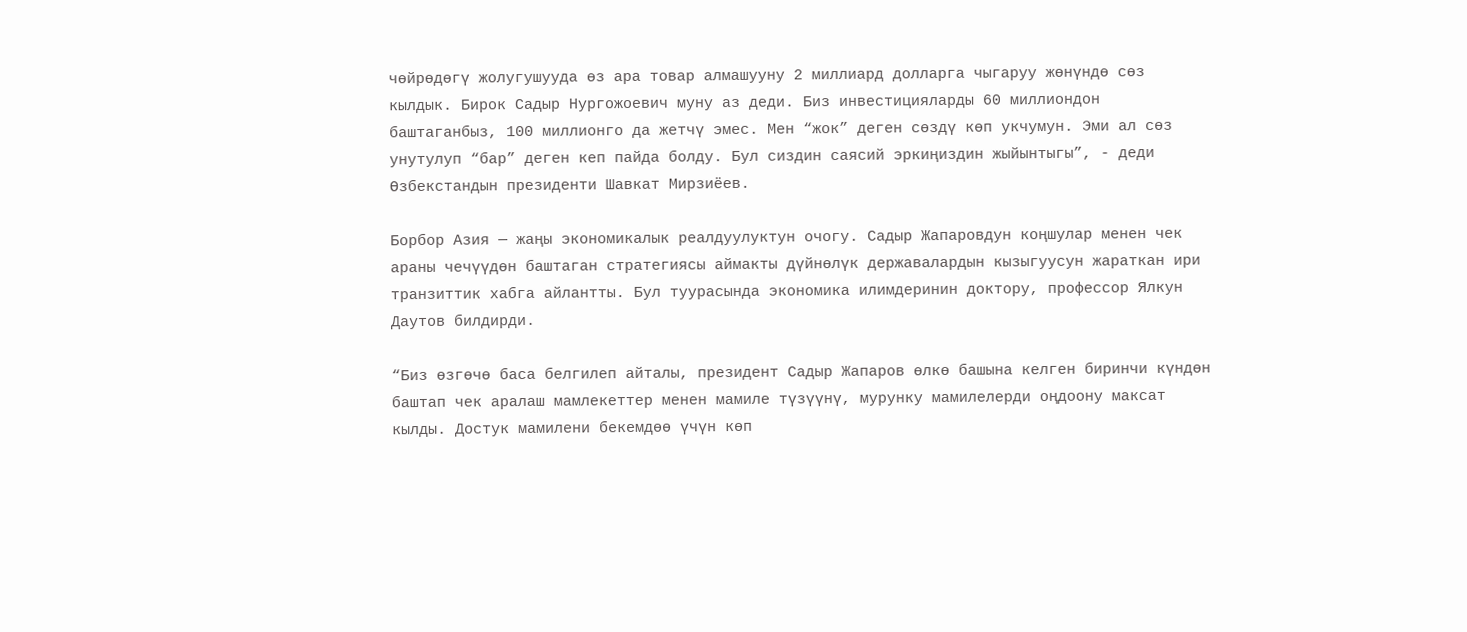чөйрөдөгү жолугушууда өз ара товар алмашууну 2 миллиард долларга чыгаруу жөнүндө сөз кылдык. Бирок Садыр Нургожоевич муну аз деди. Биз инвестицияларды 60 миллиондон баштаганбыз, 100 миллионго да жетчү эмес. Мен “жок” деген сөздү көп укчумун. Эми ал сөз унутулуп “бар” деген кеп пайда болду. Бул сиздин саясий эркиңиздин жыйынтыгы”, - деди Өзбекстандын президенти Шавкат Мирзиёев.

Борбор Азия — жаңы экономикалык реалдуулуктун очогу. Садыр Жапаровдун коңшулар менен чек араны чечүүдөн баштаган стратегиясы аймакты дүйнөлүк державалардын кызыгуусун жараткан ири транзиттик хабга айлантты. Бул туурасында экономика илимдеринин доктору, профессор Ялкун Даутов билдирди.

“Биз өзгөчө баса белгилеп айталы, президент Садыр Жапаров өлкө башына келген биринчи күндөн баштап чек аралаш мамлекеттер менен мамиле түзүүнү, мурунку мамилелерди оңдоону максат кылды. Достук мамилени бекемдөө үчүн көп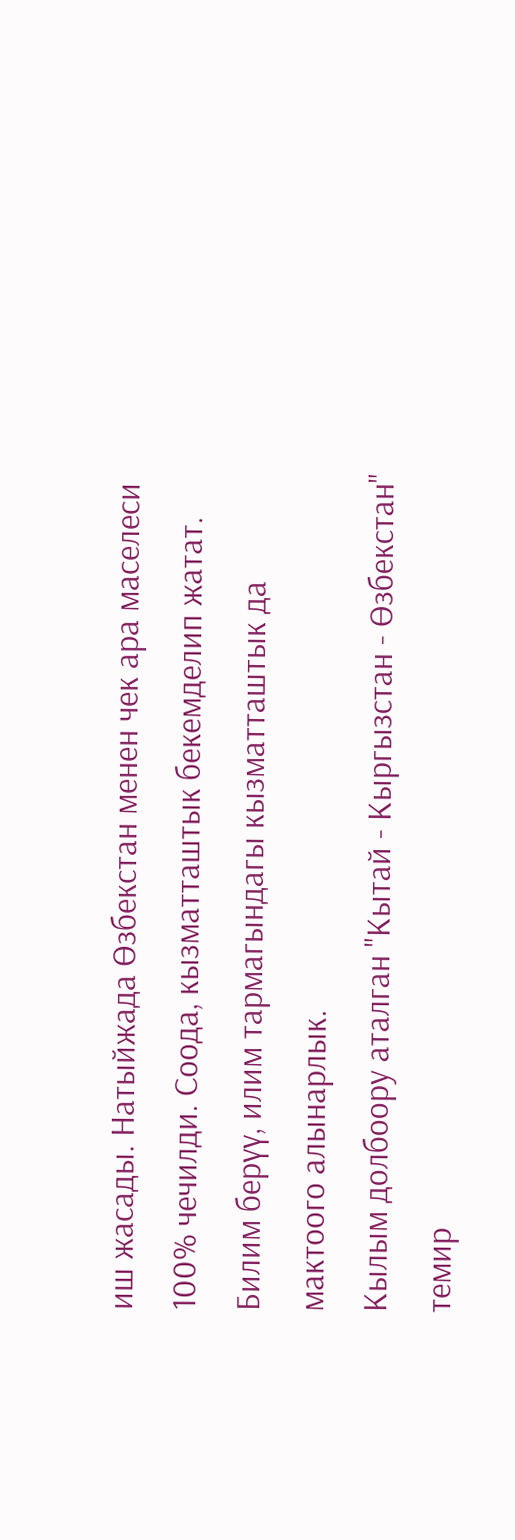иш жасады. Натыйжада Өзбекстан менен чек ара маселеси 100% чечилди. Соода, кызматташтык бекемделип жатат. Билим берүү, илим тармагындагы кызматташтык да мактоого алынарлык.
Кылым долбоору аталган "Кытай - Кыргызстан - Өзбекстан" темир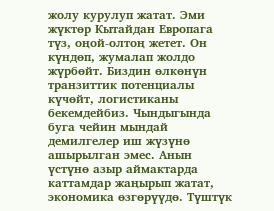жолу курулуп жатат. Эми жүктөр Кытайдан Европага түз, оңой-олтоң жетет. Он күндөп, жумалап жолдо жүрбөйт. Биздин өлкөнүн транзиттик потенциалы күчөйт, логистиканы бекемдейбиз. Чындыгында буга чейин мындай демилгелер иш жүзүнө ашырылган эмес. Анын үстүнө азыр аймактарда каттамдар жаңырып жатат, экономика өзгөрүүдө. Түштүк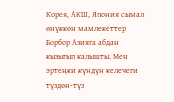Корея, АКШ, Япония сымал өнүккөн мамлекеттер Борбор Азияга абдан кызыгып калышты. Мен эртеңки күндүн келечеги түздөн-түз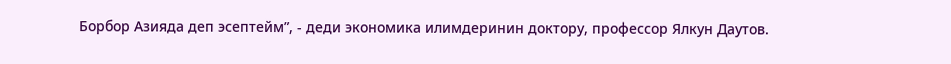Борбор Азияда деп эсептейм”, - деди экономика илимдеринин доктору, профессор Ялкун Даутов.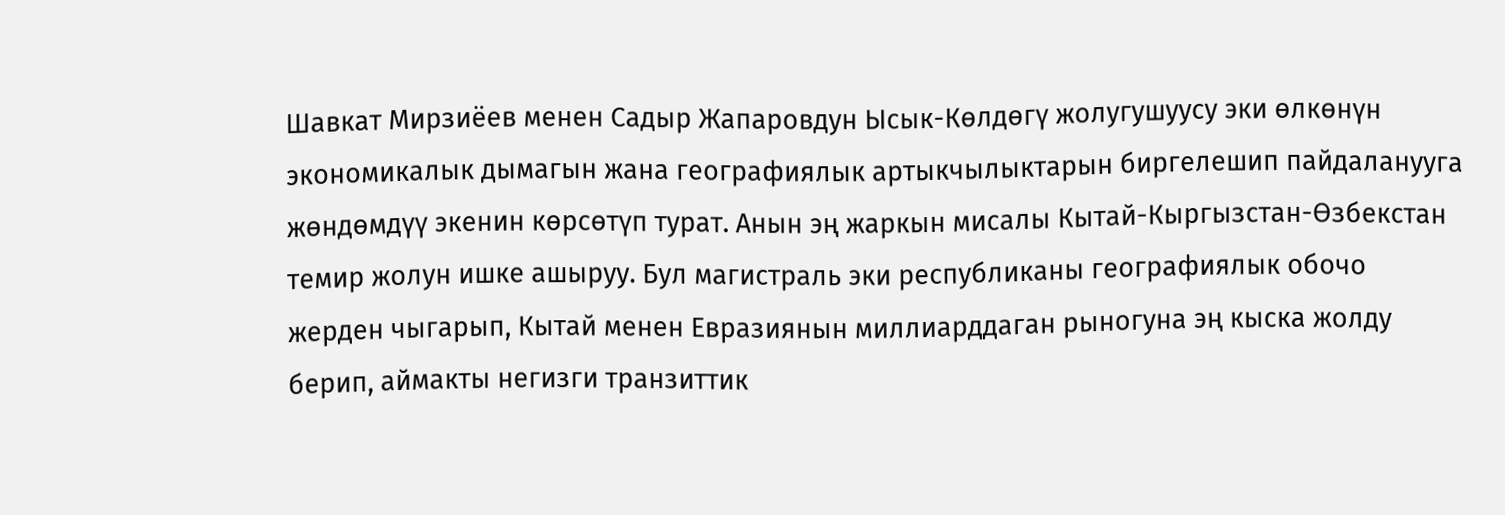Шавкат Мирзиёев менен Садыр Жапаровдун Ысык-Көлдөгү жолугушуусу эки өлкөнүн экономикалык дымагын жана географиялык артыкчылыктарын биргелешип пайдаланууга жөндөмдүү экенин көрсөтүп турат. Анын эң жаркын мисалы Кытай-Кыргызстан-Өзбекстан темир жолун ишке ашыруу. Бул магистраль эки республиканы географиялык обочо жерден чыгарып, Кытай менен Евразиянын миллиарддаган рыногуна эң кыска жолду берип, аймакты негизги транзиттик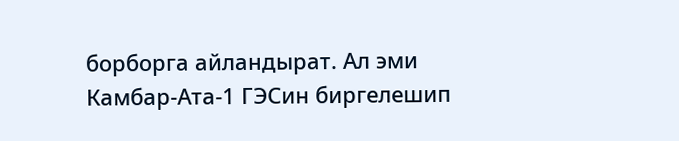борборга айландырат. Ал эми Камбар-Ата-1 ГЭСин биргелешип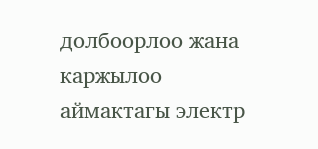долбоорлоо жана каржылоо аймактагы электр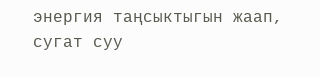энергия таңсыктыгын жаап, сугат суу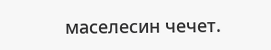маселесин чечет.